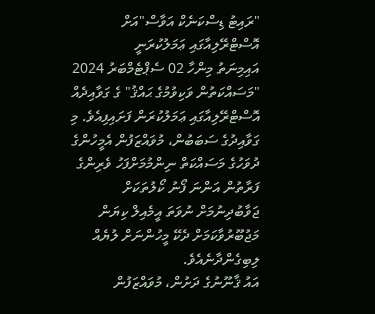"ރައިޓު ޑިސްކަނެކް އަވާސް"އަށް އޮސްޓްރޭލިއާގައި ޢަމަލުކުރަނީ
އައިމިނަތު މިންހާ 02 ސެޕްޓެމްބަރު 2024
"މަސައްކަތުން ވަކިވުމުގެ ޙައްޤު" ގެ ގަވާއިދެއް އޮސްޓްރޭލިއާގައި ޢަމަލުކުރަން ފަށައިފިއެވެ. މި ގަވާއިދުގެ ސަބަބުން، މުވައްޒަފުން އެމީހުންގެ ދުވަހުގެ މަސައްކަތް ނިންމުމަށްފަހު ވެރިންގެ ފަރާތުން އަންނަ ފޯނު ކޯލުތަކަށް ޖަވާބުދިނުމަށް ނުވަތަ އީމެއިލް ކިޔަން މަޖުބޫރުވާކަމަށް ދެކޭ މީހުންނަށް ލުޔެއް ލިބިގެންދާނެއެވެ.
އައު ޤާނޫނުގެ ދަށުން، މުވައްޒަފުން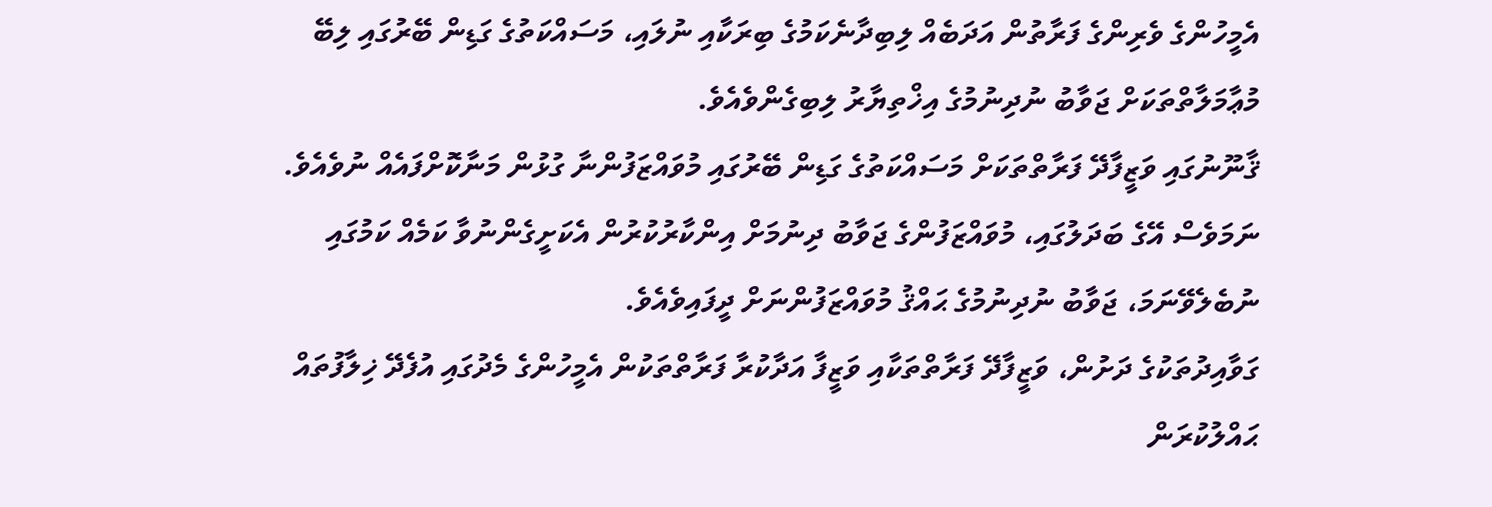އެމީހުންގެ ވެރިންގެ ފަރާތުން އަދަބެއް ލިބިދާނެކަމުގެ ބިރަކާއި ނުލައި، މަސައްކަތުގެ ގަޑިން ބޭރުގައި ލިބޭ މުޢާމަލާތްތަކަށް ޖަވާބު ނުދިނުމުގެ އިޚްތިޔާރު ލިބިގެންވެއެވެ.
ޤާނޫނުގައި ވަޒީފާދޭ ފަރާތްތަކަށް މަސައްކަތުގެ ގަޑިން ބޭރުގައި މުވައްޒަފުންނާ ގުޅުން މަނާކޮށްފައެއް ނުވެއެވެ. ނަމަވެސް އޭގެ ބަދަލުގައި، މުވައްޒަފުންގެ ޖަވާބު ދިނުމަށް އިންކާރުކުރުން އެކަށީގެންނުވާ ކަމެއް ކަމުގައި ނުބެލެވޭނަމަ، ޖަވާބު ނުދިނުމުގެ ޙައްޤު މުވައްޒަފުންނަށް ދީފައިވެއެވެ.
ގަވާއިދުތަކުގެ ދަށުން، ވަޒީފާދޭ ފަރާތްތަކާއި ވަޒީފާ އަދާކުރާ ފަރާތްތަކުން އެމީހުންގެ މެދުގައި އުފެދޭ ޚިލާފުތައް ޙައްލުކުރަން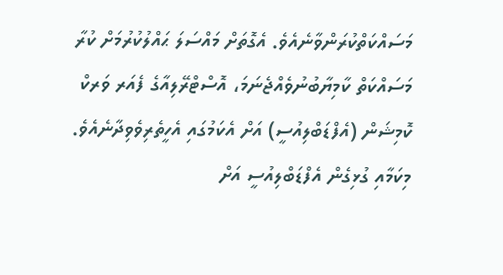މަސައްކަތްކުރަންވާނެއެވެ. އެގޮތަށް މައްސަލަ ޙައްލުކުރުމަށް ކުރާ މަސައްކަތް ކާމިޔާބުނުވެއްޖެނަމަ، އޮސްޓްރޭލިއާގެ ފެއަރ ވަރކް ކޮމިޝަން (އެފްޑަބްލިއުސީ) އަށް އެކަމުގައި އެހީތެރިވެވިދާނެއެވެ.
މިކަމާއި ގުޅިގެން އެފްޑަބްލިއުސީ އަށް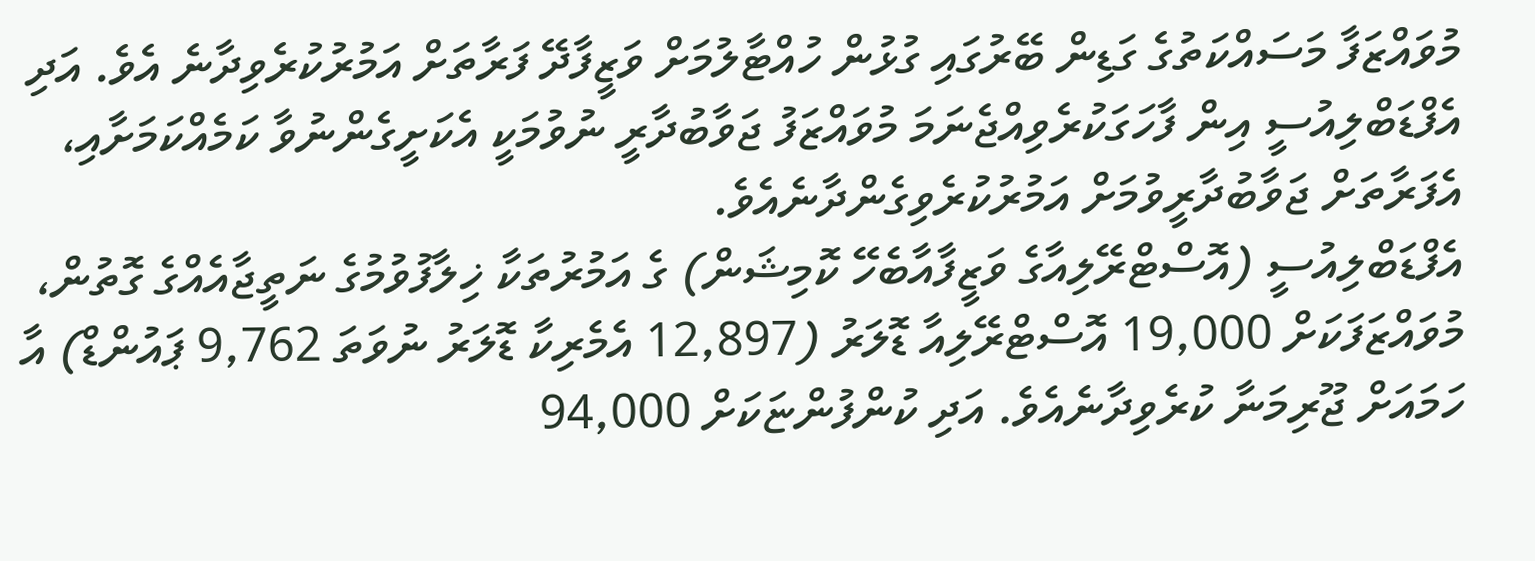މުވައްޒަފާ މަސައްކަތުގެ ގަޑިން ބޭރުގައި ގުޅުން ހުއްޓާލުމަށް ވަޒީފާދޭ ފަރާތަށް އަމުރުކުރެވިދާނެ އެވެ. އަދި އެފްޑަބްލިއުސީ އިން ފާހަގަކުރެވިއްޖެނަމަ މުވައްޒަފު ޖަވާބުދާރީ ނުވުމަކީ އެކަށީގެންނުވާ ކަމެއްކަމަށާއި، އެފަރާތަށް ޖަވާބުދާރީވުމަށް އަމުރުކުރެވިގެންދާނެއެވެ.
އެފްޑަބްލިއުސީ (އޮސްޓްރޭލިއާގެ ވަޒީފާއާބެހޭ ކޮމިޝަން) ގެ އަމުރުތަކާ ޚިލާފުވުމުގެ ނަތީޖާއެއްގެ ގޮތުން، މުވައްޒަފަކަށް 19,000 އޮސްޓްރޭލިއާ ޑޮލަރު (12,897 އެމެރިކާ ޑޮލަރު ނުވަތަ 9,762 ޕައުންޑް) އާ ހަމައަށް ޖޫރިމަނާ ކުރެވިދާނެއެވެ. އަދި ކުންފުންޏަކަށް 94,000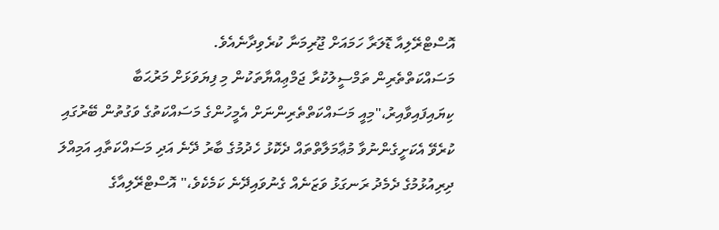އޮސްޓްރޭލިއާ ޑޮލަރާ ހަމައަށް ޖޫރިމަނާ ކުރެވިދާނެއެވެ.
މަސައްކަތްތެރިން ތަމްސީލުކުރާ ޖަމްޢިއްޔާތަކުން މި ފިޔަވަޅަށް މަރުޙަބާ ކިޔައިފައިވާއިރު،"މިއީ މަސައްކަތްތެރިންނަށް އެމީހުންގެ މަސައްކަތުގެ ވަގުތުން ބޭރުގައި ކުރެވޭ އެކަށީގެންނުވާ މުޢާމަލާތްތައް ދެކޮޅު ހެދުމުގެ ބާރު ދޭނެ އަދި މަސައްކަތާއި އަމިއްލަ ދިރިއުޅުމުގެ ދެމެދު ރަނގަޅު ވަޒަނެއް ގެނުވައިދޭނެ ކަމެކެވެ،" އޮސްޓްރޭލިއާގެ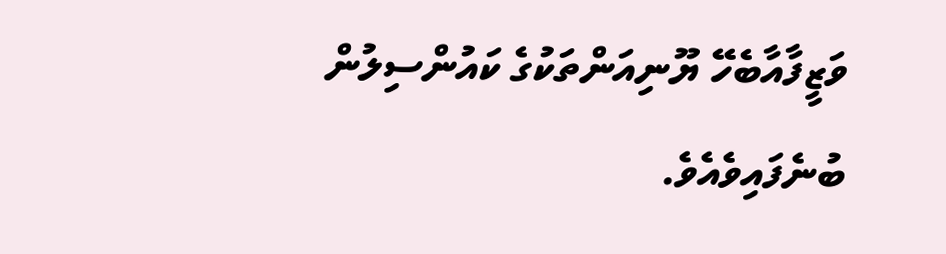ވަޒީފާއާބެހޭ ޔޫނިއަންތަކުގެ ކައުންސިލުން ބުނެފައިވެއެވެ.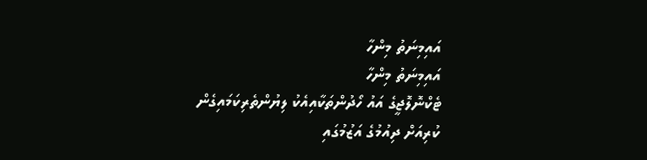އައިމިނަތު މިންހާ
އައިމިނަތު މިންހާ
ޓެކްނޮލޮޖީގެ އައު ހޯދުންތަކާއިއެކު ލިޔުންތެރިކަމައިގެން ކުރިއަށް ދިއުމުގެ އަޒުމުގައި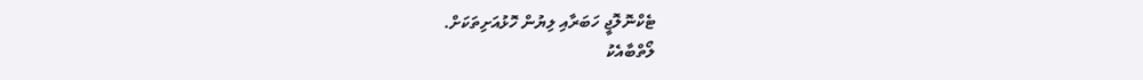ޓެކްނޮލޮޖީ ހަބަރާއި ލިޔުން ހޮޅުއަށިތަކަށް.
ލޯތްބާއެކު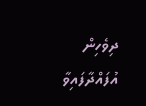ދިވެހިން އުފައްދާފައިވާ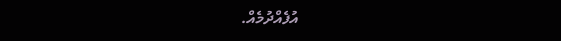އުފެއްދުމެއް.